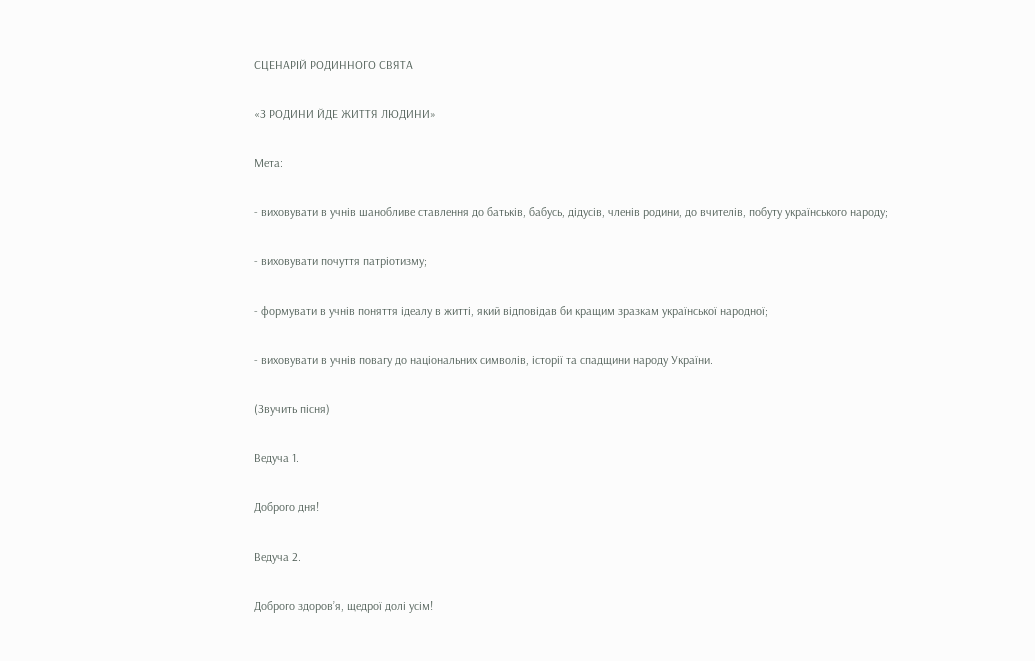СЦЕНАРІЙ РОДИННОГО СВЯТА

«З РОДИНИ ЙДЕ ЖИТТЯ ЛЮДИНИ»

Мета:

- виховувати в учнів шанобливе ставлення до батьків, бабусь, дідусів, членів родини, до вчителів, побуту українського народу;

- виховувати почуття патріотизму;

- формувати в учнів поняття ідеалу в житті, який відповідав би кращим зразкам української народної;

- виховувати в учнів повагу до національних символів, історії та спадщини народу України.

(Звучить пісня)

Ведуча 1.

Доброго дня!

Ведуча 2.

Доброго здоров’я, щедрої долі усім!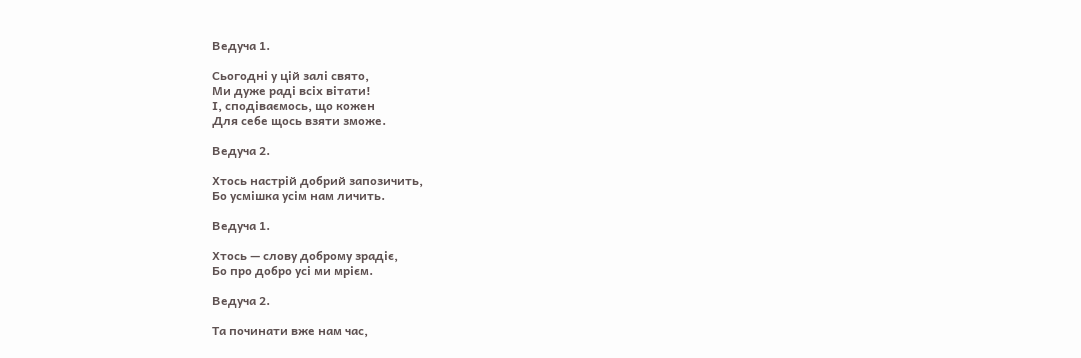Ведуча 1.

Сьогодні у цій залі свято,
Ми дуже раді всіх вітати!
І, сподіваємось, що кожен
Для себе щось взяти зможе.

Ведуча 2.

Хтось настрій добрий запозичить,
Бо усмішка усім нам личить.

Ведуча 1.

Хтось — слову доброму зрадіє,
Бо про добро усі ми мрієм.

Ведуча 2.

Та починати вже нам час,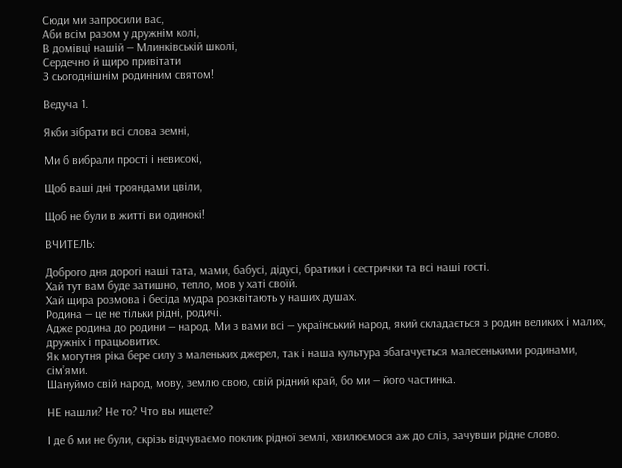Сюди ми запросили вас,
Аби всім разом у дружнім колі,
В домівці нашій — Млинківській школі,
Сердечно й щиро привітати
З сьогоднішнім родинним святом!

Ведуча 1.

Якби зібрати всі слова земні,

Ми б вибрали прості і невисокі,

Щоб ваші дні трояндами цвіли,

Щоб не були в житті ви одинокі!

ВЧИТЕЛЬ:

Доброго дня дорогі наші тата, мами, бабусі, дідусі, братики і сестрички та всі наші гості.
Хай тут вам буде затишно, тепло, мов у хаті своїй.
Хай щира розмова і бесіда мудра розквітають у наших душах.
Родина — це не тільки рідні, родичі.
Адже родина до родини — народ. Ми з вами всі — український народ, який складається з родин великих і малих, дружніх і працьовитих.
Як могутня ріка бере силу з маленьких джерел, так і наша культура збагачується малесенькими родинами, сім’ями.
Шануймо свій народ, мову, землю свою, свій рідний край, бо ми — його частинка.

НЕ нашли? Не то? Что вы ищете?

І де б ми не були, скрізь відчуваємо поклик рідної землі, хвилюємося аж до сліз, зачувши рідне слово.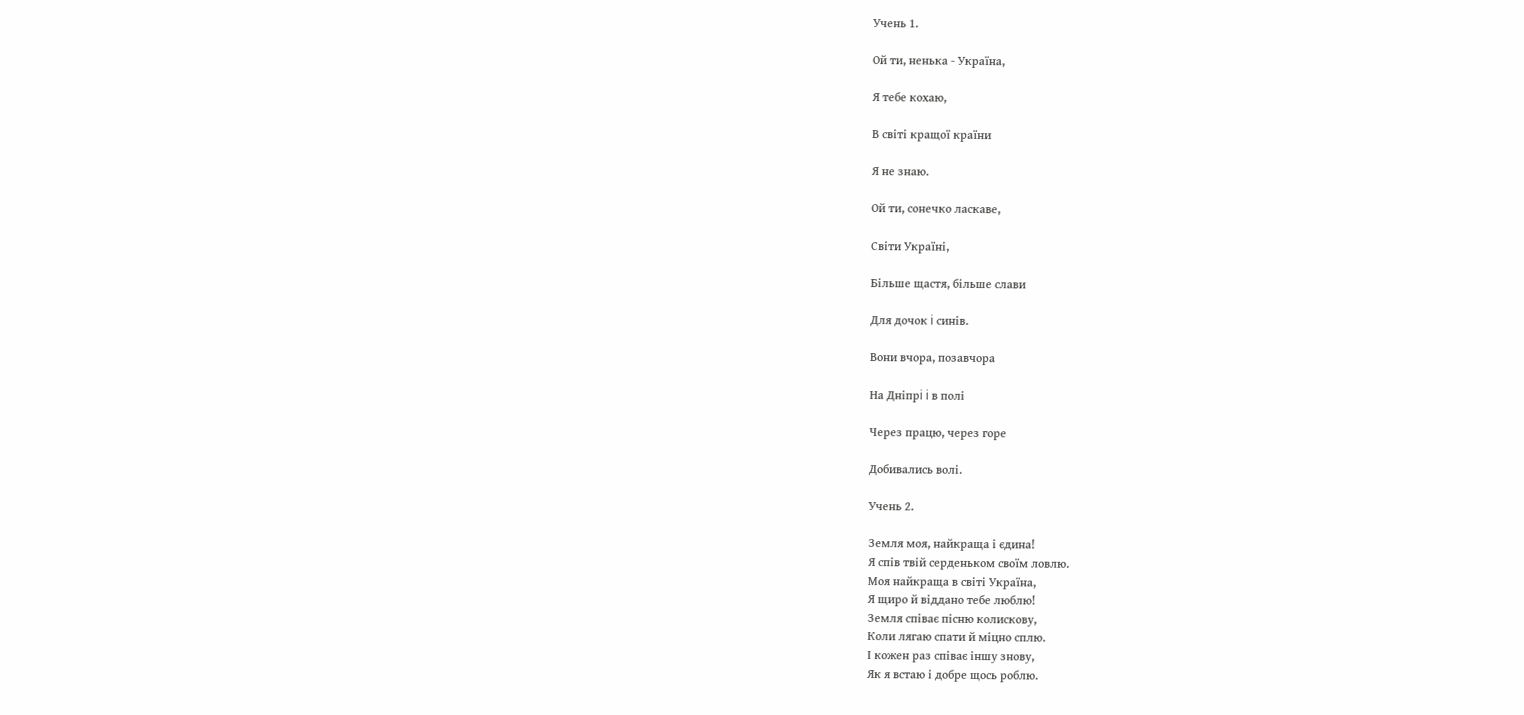Учень 1.

Ой ти, ненька - Україна,

Я тебе кохаю,

В світі кращої країни

Я не знаю.

Ой ти, сонечко ласкаве,

Світи Україні,

Більше щастя, більше слави

Для дочок i синів.

Вони вчора, позавчора

На Днiпрi i в полі

Через працю, через горе

Добивались волі.

Учень 2.

Земля моя, найкраща і єдина!
Я спів твій серденьком своїм ловлю.
Моя найкраща в світі Україна,
Я щиро й віддано тебе люблю!
Земля співає пісню колискову,
Коли лягаю спати й міцно сплю.
І кожен раз співає іншу знову,
Як я встаю і добре щось роблю.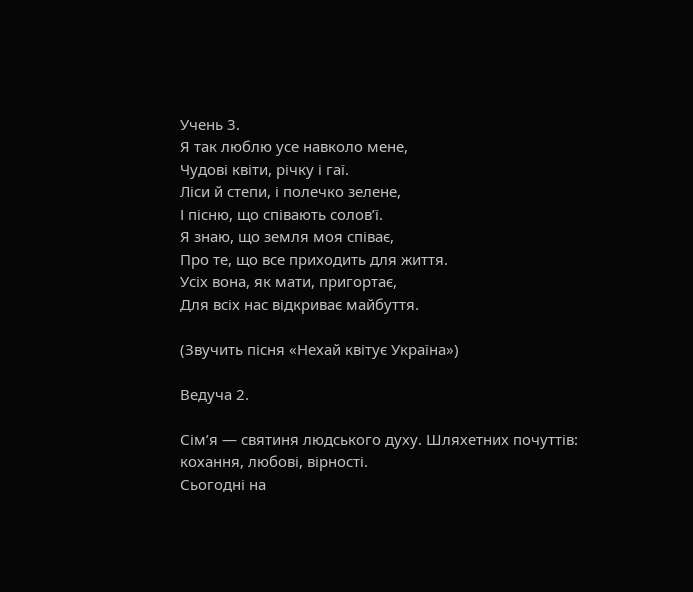Учень 3.
Я так люблю усе навколо мене,
Чудові квіти, річку і гаї.
Ліси й степи, і полечко зелене,
І пісню, що співають солов’ї.
Я знаю, що земля моя співає,
Про те, що все приходить для життя.
Усіх вона, як мати, пригортає,
Для всіх нас відкриває майбуття.

(Звучить пісня «Нехай квітує Україна»)

Ведуча 2.

Сім’я — святиня людського духу. Шляхетних почуттів: кохання, любові, вірності.
Сьогодні на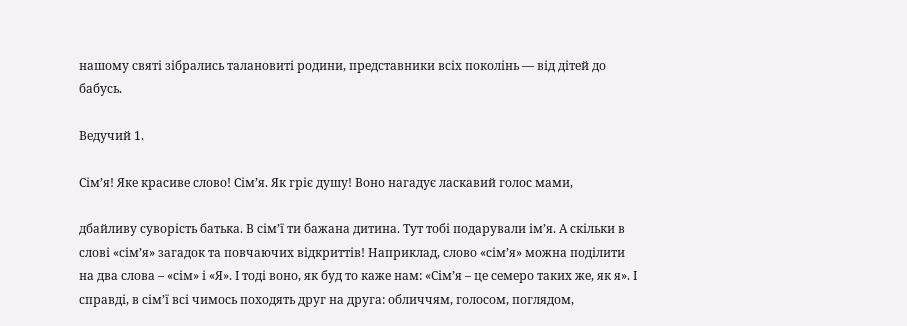нашому святі зібрались талановиті родини, представники всіх поколінь — від дітей до бабусь.

Ведучий 1.

Сім’я! Яке красиве слово! Сім’я. Як гріє душу! Воно нагадує ласкавий голос мами,

дбайливу суворість батька. В сім’ї ти бажана дитина. Тут тобі подарували ім’я. А скільки в слові «сім’я» загадок та повчаючих відкриттів! Наприклад, слово «сім’я» можна поділити на два слова – «сім» і «Я». І тоді воно, як буд то каже нам: «Сім’я – це семеро таких же, як я». І справді, в сім’ї всі чимось походять друг на друга: обличчям, голосом, поглядом,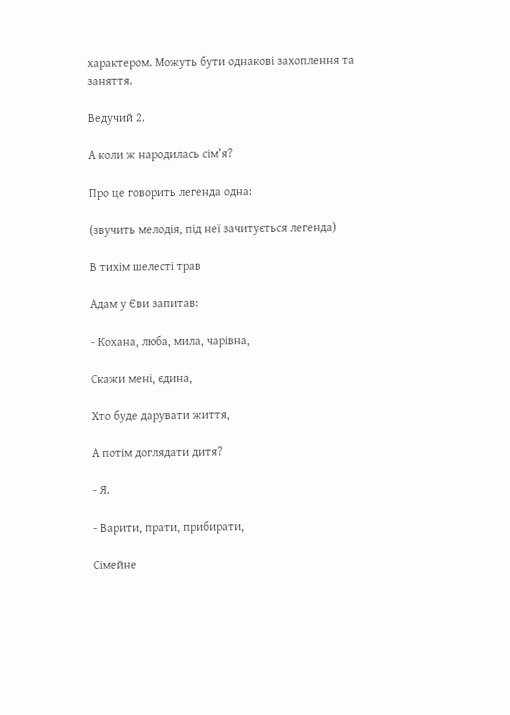характером. Можуть бути однакові захоплення та заняття.

Ведучий 2.

А коли ж народилась сім’я?

Про це говорить легенда одна:

(звучить мелодія, під неї зачитується легенда)

В тихім шелесті трав

Адам у Єви запитав:

- Кохана, люба, мила, чарівна,

Скажи мені, єдина,

Хто буде дарувати життя,

А потім доглядати дитя?

- Я.

- Варити, прати, прибирати,

Сімейне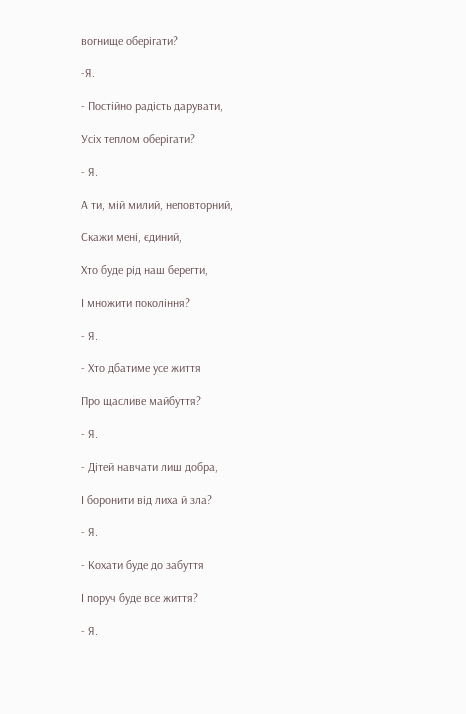вогнище оберігати?

-Я.

- Постійно радість дарувати,

Усіх теплом оберігати?

- Я.

А ти, мій милий, неповторний,

Скажи мені, єдиний,

Хто буде рід наш берегти,

І множити покоління?

- Я.

- Хто дбатиме усе життя

Про щасливе майбуття?

- Я.

- Дітей навчати лиш добра,

І боронити від лиха й зла?

- Я.

- Кохати буде до забуття

І поруч буде все життя?

- Я.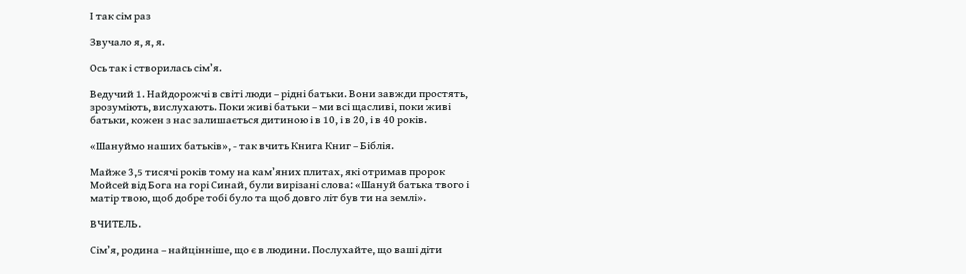І так сім раз

Звучало я, я, я.

Ось так і створилась сім’я.

Ведучий 1. Найдорожчі в світі люди – рідні батьки. Вони завжди простять, зрозуміють, вислухають. Поки живі батьки – ми всі щасливі, поки живі батьки, кожен з нас залишається дитиною і в 10, і в 20, і в 40 років.

«Шануймо наших батьків», - так вчить Книга Книг – Біблія.

Майже 3,5 тисячі років тому на кам’яних плитах, які отримав пророк Мойсей від Бога на горі Синай, були вирізані слова: «Шануй батька твого і матір твою, щоб добре тобі було та щоб довго літ був ти на землі».

ВЧИТЕЛЬ.

Сім’я, родина – найцінніше, що є в людини. Послухайте, що ваші діти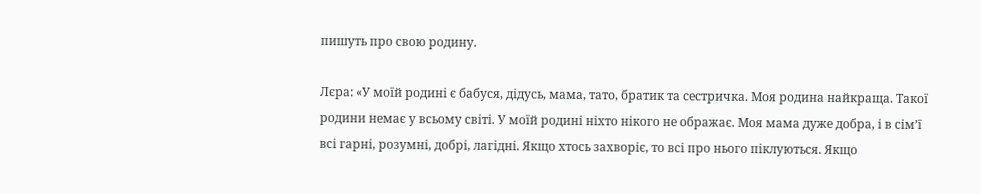пишуть про свою родину.

Лєра: «У моїй родині є бабуся, дідусь, мама, тато, братик та сестричка. Моя родина найкраща. Такої родини немає у всьому світі. У моїй родині ніхто нікого не ображає. Моя мама дуже добра, і в сім’ї всі гарні, розумні, добрі, лагідні. Якщо хтось захворіє, то всі про нього піклуються. Якщо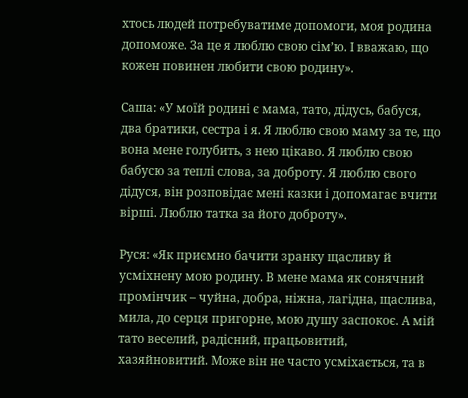хтось людей потребуватиме допомоги, моя родина допоможе. За це я люблю свою сім’ю. І вважаю, що кожен повинен любити свою родину».

Саша: «У моїй родині є мама, тато, дідусь, бабуся, два братики, сестра і я. Я люблю свою маму за те, що вона мене голубить, з нею цікаво. Я люблю свою бабусю за теплі слова, за доброту. Я люблю свого дідуся, він розповідає мені казки і допомагає вчити вірші. Люблю татка за його доброту».

Руся: «Як приємно бачити зранку щасливу й усміхнену мою родину. В мене мама як сонячний промінчик – чуйна, добра, ніжна, лагідна, щаслива, мила, до серця пригорне, мою душу заспокоє. А мій тато веселий, радісний, працьовитий, хазяйновитий. Може він не часто усміхається, та в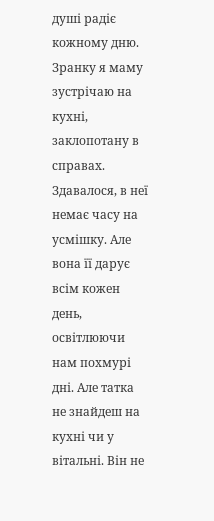душі радіє кожному дню. Зранку я маму зустрічаю на кухні, заклопотану в справах. Здавалося, в неї немає часу на усмішку. Але вона її дарує всім кожен день, освітлюючи нам похмурі дні. Але татка не знайдеш на кухні чи у вітальні. Він не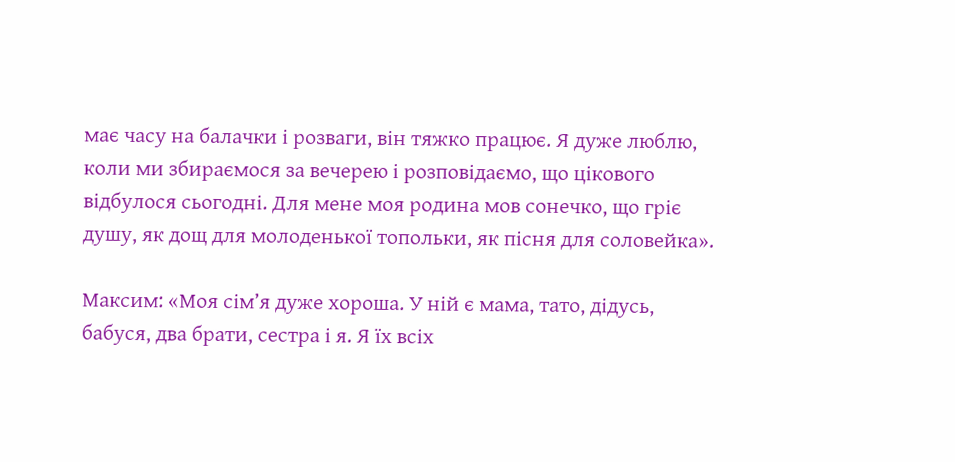має часу на балачки і розваги, він тяжко працює. Я дуже люблю, коли ми збираємося за вечерею і розповідаємо, що цікового відбулося сьогодні. Для мене моя родина мов сонечко, що гріє душу, як дощ для молоденької топольки, як пісня для соловейка».

Максим: «Моя сім’я дуже хороша. У ній є мама, тато, дідусь, бабуся, два брати, сестра і я. Я їх всіх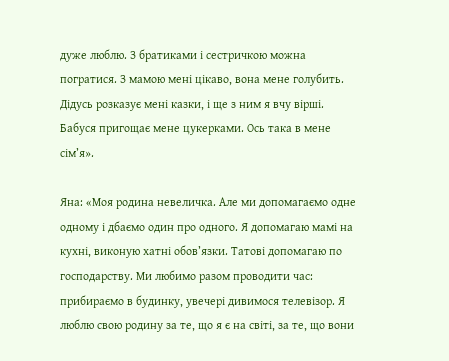дуже люблю. З братиками і сестричкою можна погратися. З мамою мені цікаво, вона мене голубить. Дідусь розказує мені казки, і ще з ним я вчу вірші. Бабуся пригощає мене цукерками. Ось така в мене сім’я».

Яна: «Моя родина невеличка. Але ми допомагаємо одне одному і дбаємо один про одного. Я допомагаю мамі на кухні, виконую хатні обов’язки. Татові допомагаю по господарству. Ми любимо разом проводити час: прибираємо в будинку, увечері дивимося телевізор. Я люблю свою родину за те, що я є на світі, за те, що вони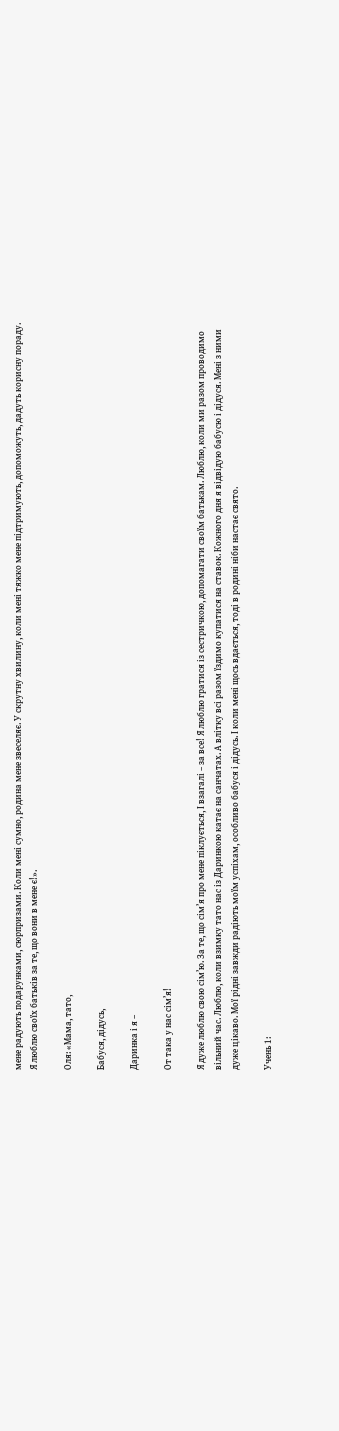мене радують подарунками, сюрпризами. Коли мені сумно, родина мене звеселяє. У скрутну хвилину, коли мені тяжко мене підтримують, допоможуть, дадуть корисну пораду. Я люблю своїх батьків за те, що вони в мене є!».

Оля: «Мама, тато,

Бабуся, дідусь,

Даринка і я –

От така у нас сім’я!

Я дуже люблю свою сім’ю. За те, що сім’я про мене піклується, І взагалі – за все! Я люблю гратися із сестричкою, допомагати своїм батькам. Люблю, коли ми разом проводимо вільний час. Люблю, коли взимку тато нас із Даринкою катає на санчатах. А влітку всі разом їздимо купатися на ставок. Кожного дня я відвідую бабусю і дідуся. Мені з ними дуже цікаво. Мої рідні завжди радіють моїм успіхам, особливо бабуся і дідусь. І коли мені щось вдається, тоді в родині ніби настає свято.

Учень 1: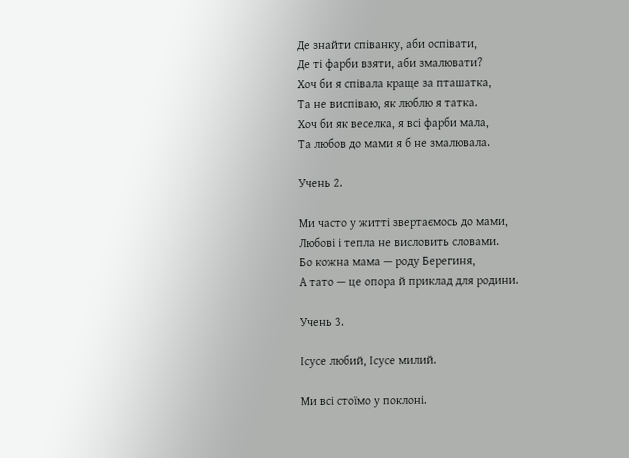Де знайти співанку, аби оспівати,
Де ті фарби взяти, аби змалювати?
Хоч би я співала краще за пташатка,
Та не виспіваю, як люблю я татка.
Хоч би як веселка, я всі фарби мала,
Та любов до мами я б не змалювала.

Учень 2.

Ми часто у житті звертаємось до мами,
Любові і тепла не висловить словами.
Бо кожна мама — роду Берегиня,
А тато — це опора й приклад для родини.

Учень 3.

Ісусе любий, Ісусе милий.

Ми всі стоїмо у поклоні.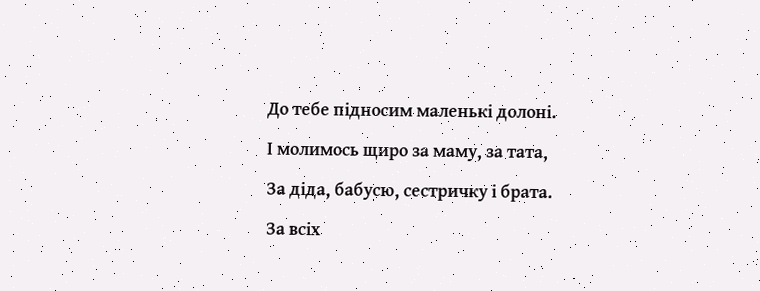До тебе підносим маленькі долоні.

І молимось щиро за маму, за тата,

За діда, бабусю, сестричку і брата.

За всіх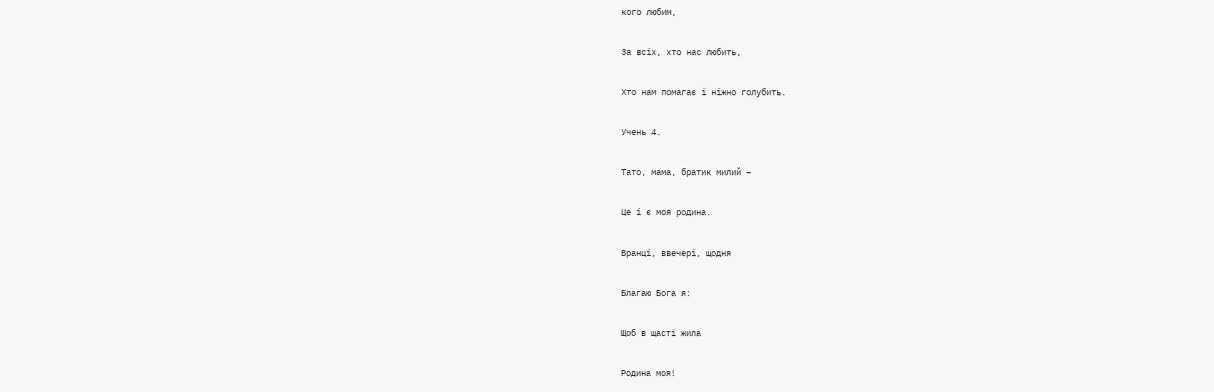кого любим,

За всіх, хто нас любить,

Хто нам помагає і ніжно голубить.

Учень 4.

Тато, мама, братик милий –

Це і є моя родина.

Вранці, ввечері, щодня

Благаю Бога я:

Щоб в щасті жила

Родина моя!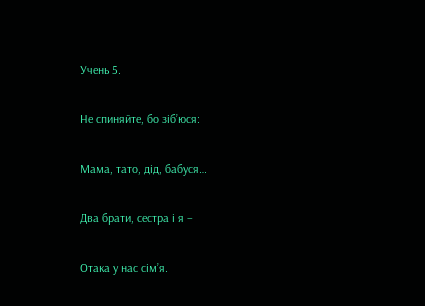Учень 5.

Не спиняйте, бо зіб’юся:

Мама, тато, дід, бабуся…

Два брати, сестра і я –

Отака у нас сім’я.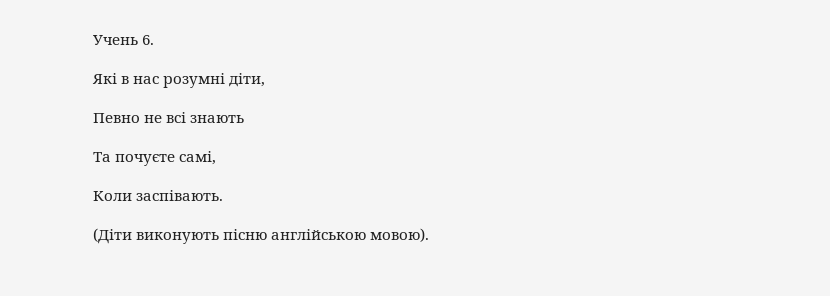Учень 6.

Які в нас розумні діти,

Певно не всі знають

Та почуєте самі,

Коли заспівають.

(Діти виконують пісню англійською мовою).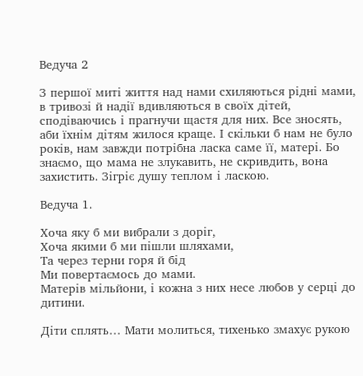Ведуча 2

З першої миті життя над нами схиляються рідні мами, в тривозі й надії вдивляються в своїх дітей, сподіваючись і прагнучи щастя для них. Все зносять, аби їхнім дітям жилося краще. І скільки б нам не було років, нам завжди потрібна ласка саме її, матері. Бо знаємо, що мама не злукавить, не скривдить, вона захистить. Зігріє душу теплом і ласкою.

Ведуча 1.

Хоча яку б ми вибрали з доріг,
Хоча якими б ми пішли шляхами,
Та через терни горя й бід
Ми повертаємось до мами.
Матерів мільйони, і кожна з них несе любов у серці до дитини.

Діти сплять… Мати молиться, тихенько змахує рукою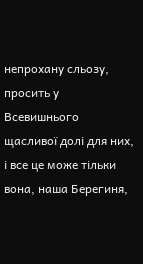непрохану сльозу, просить у Всевишнього щасливої долі для них, і все це може тільки вона, наша Берегиня,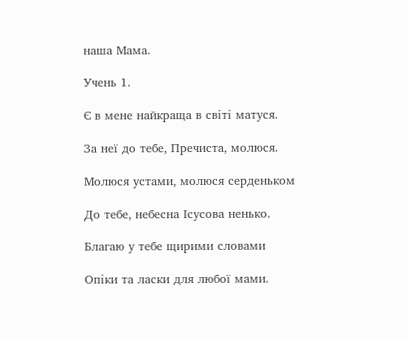наша Мама.

Учень 1.

Є в мене найкраща в світі матуся.

За неї до тебе, Пречиста, молюся.

Молюся устами, молюся серденьком

До тебе, небесна Ісусова ненько.

Благаю у тебе щирими словами

Опіки та ласки для любої мами.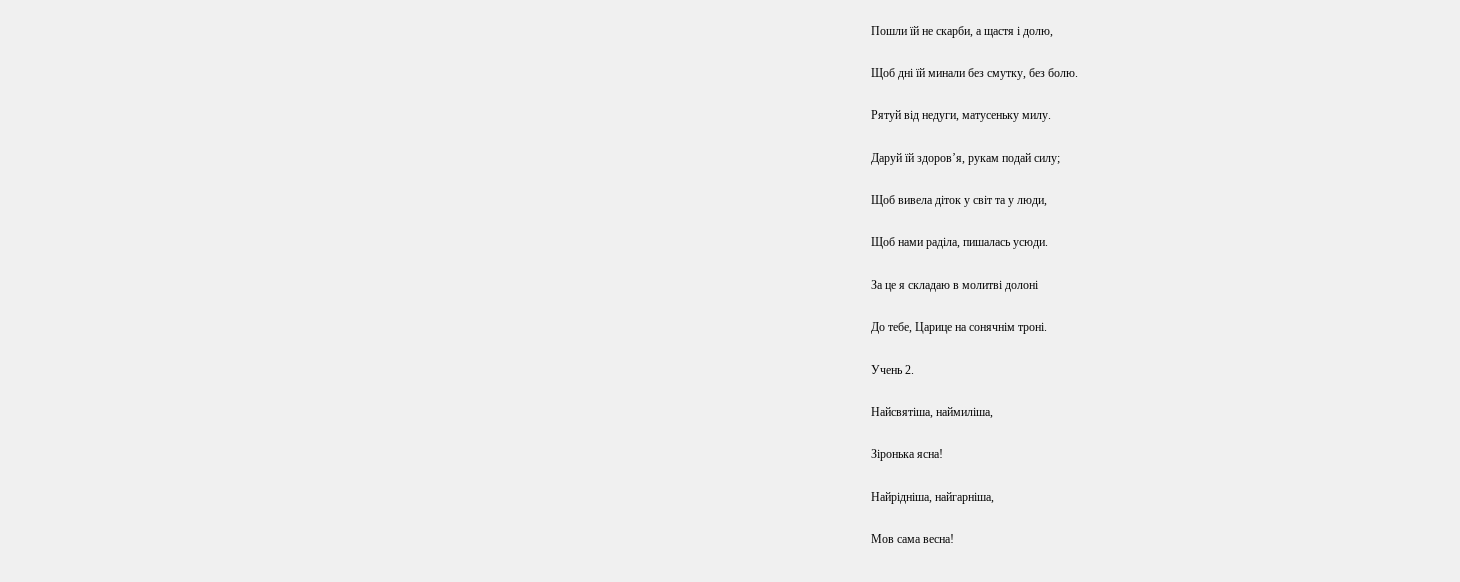Пошли їй не скарби, а щастя і долю,

Щоб дні їй минали без смутку, без болю.

Рятуй від недуги, матусеньку милу.

Даруй їй здоров’я, рукам подай силу;

Щоб вивела діток у світ та у люди,

Щоб нами раділа, пишалась усюди.

За це я складаю в молитві долоні

До тебе, Царице на сонячнім троні.

Учень 2.

Найсвятіша, наймиліша,

Зіронька ясна!

Найрідніша, найгарніша,

Мов сама весна!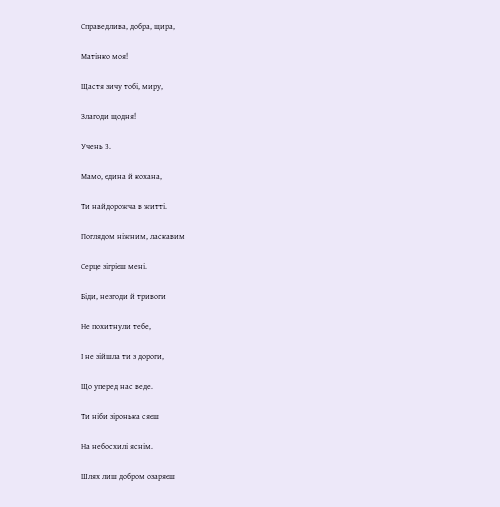Справедлива, добра, щира,

Матінко моя!

Щастя зичу тобі, миру,

Злагоди щодня!

Учень 3.

Мамо, єдина й кохана,

Ти найдорожча в житті.

Поглядом ніжним, ласкавим

Серце зігрієш мені.

Біди, незгоди й тривоги

Не похитнули тебе,

І не зійшла ти з дороги,

Що уперед нас веде.

Ти ніби зіронька сяєш

На небосхилі яснім.

Шлях лиш добром озаряєш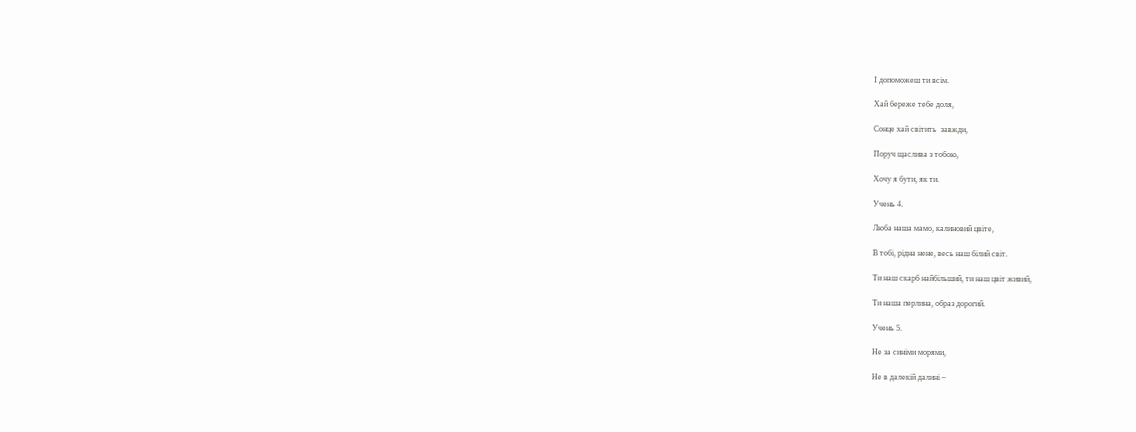І допоможеш ти всім.

Хай береже тебе доля,

Сонце хай світить  завжди,

Поруч щаслива з тобою,

Хочу я бути, як ти.

Учень 4.

Люба наша мамо, калиновий цвіте,

В тобі, рідна нене, весь наш білий світ.

Ти наш скарб найбільший, ти наш цвіт живий,

Ти наша перлина, образ дорогий.

Учень 5.

Не за синіми морями,

Не в далекій далині –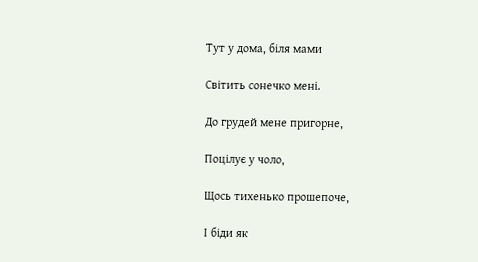Тут у дома, біля мами

Світить сонечко мені.

До грудей мене пригорне,

Поцілує у чоло,

Щось тихенько прошепоче,

І біди як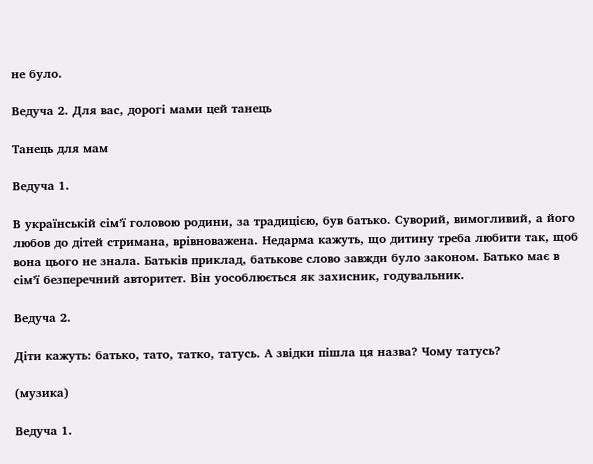не було.

Ведуча 2. Для вас, дорогі мами цей танець

Танець для мам

Ведуча 1.

В українській сім’ї головою родини, за традицією, був батько. Суворий, вимогливий, а його любов до дітей стримана, врівноважена. Недарма кажуть, що дитину треба любити так, щоб вона цього не знала. Батьків приклад, батькове слово завжди було законом. Батько має в сім’ї безперечний авторитет. Він уособлюється як захисник, годувальник.

Ведуча 2.

Діти кажуть: батько, тато, татко, татусь. А звідки пішла ця назва? Чому татусь?

(музика)

Ведуча 1.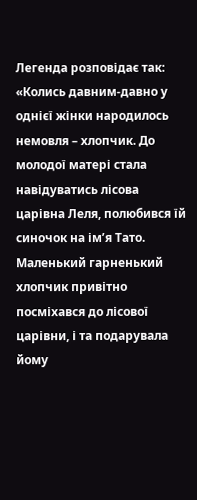Легенда розповідає так: «Колись давним-давно у однієї жінки народилось немовля – хлопчик. До молодої матері стала навідуватись лісова царівна Леля, полюбився їй синочок на ім’я Тато. Маленький гарненький хлопчик привітно посміхався до лісової царівни, і та подарувала йому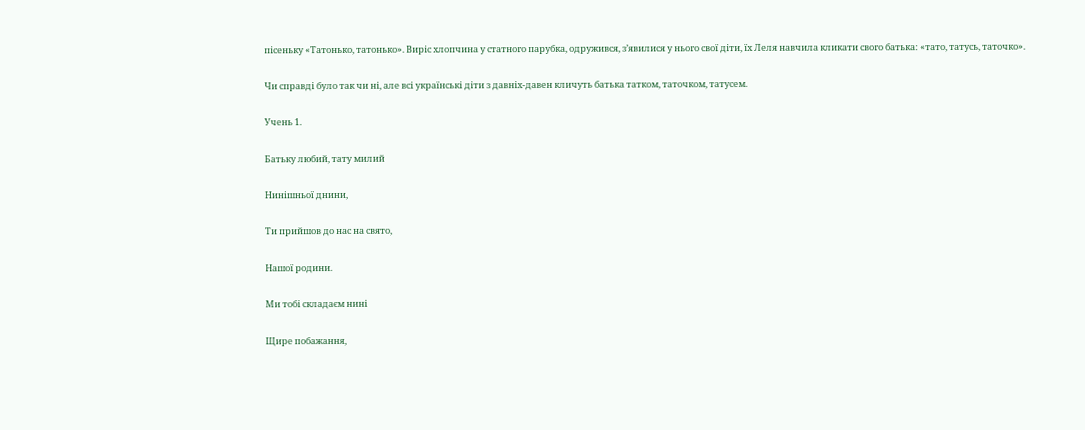пісеньку «Татонько, татонько». Виріс хлопчина у статного парубка, одружився, з’явилися у нього свої діти, їх Леля навчила кликати свого батька: «тато, татусь, таточко».

Чи справді було так чи ні, але всі українські діти з давніх-давен кличуть батька татком, таточком, татусем.

Учень 1.

Батьку любий, тату милий

Нинішньої днини,

Ти прийшов до нас на свято,

Нашої родини.

Ми тобі складаєм нині

Щире побажання,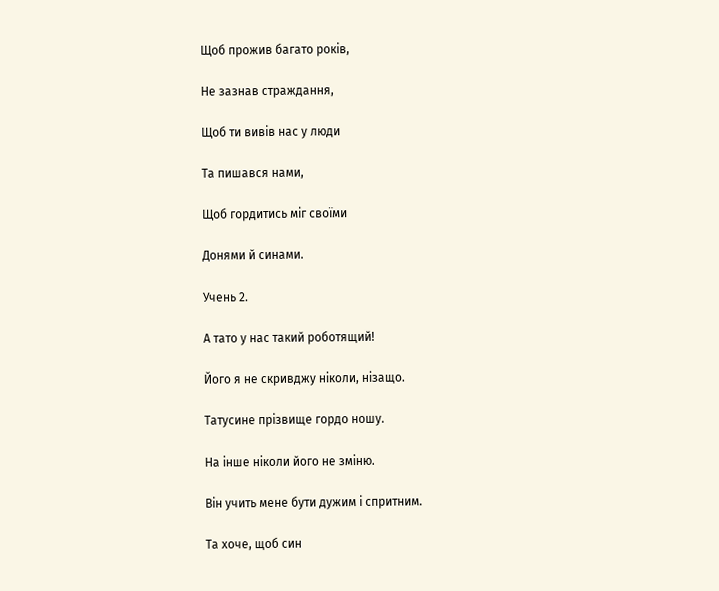Щоб прожив багато років,

Не зазнав страждання,

Щоб ти вивів нас у люди

Та пишався нами,

Щоб гордитись міг своїми

Донями й синами.

Учень 2.

А тато у нас такий роботящий!

Його я не скривджу ніколи, нізащо.

Татусине прізвище гордо ношу.

На інше ніколи його не зміню.

Він учить мене бути дужим і спритним.

Та хоче, щоб син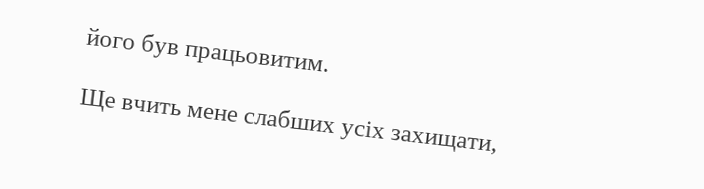його був працьовитим.

Ще вчить мене слабших усіх захищати,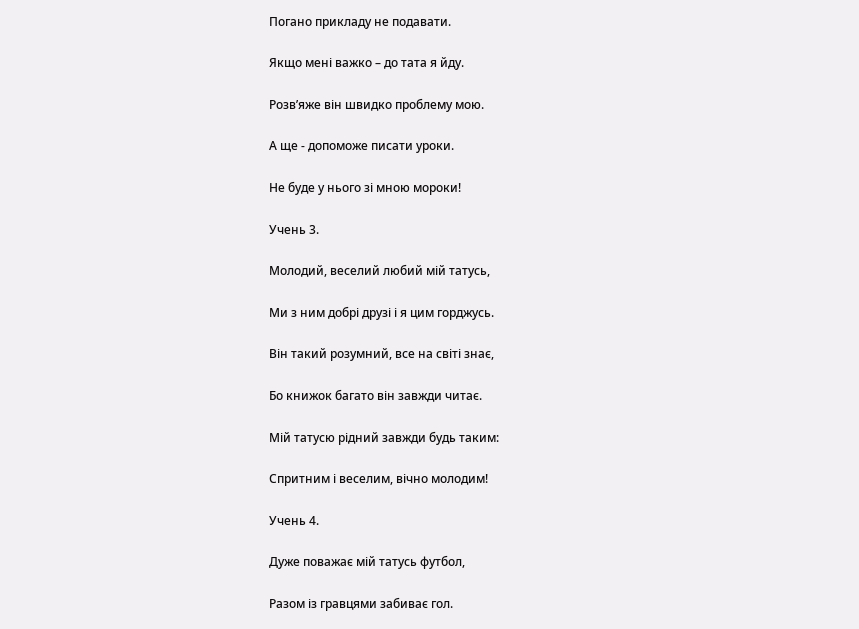Погано прикладу не подавати.

Якщо мені важко – до тата я йду.

Розв’яже він швидко проблему мою.

А ще - допоможе писати уроки.

Не буде у нього зі мною мороки!

Учень 3.

Молодий, веселий любий мій татусь,

Ми з ним добрі друзі і я цим горджусь.

Він такий розумний, все на світі знає,

Бо книжок багато він завжди читає.

Мій татусю рідний завжди будь таким:

Спритним і веселим, вічно молодим!

Учень 4.

Дуже поважає мій татусь футбол,

Разом із гравцями забиває гол.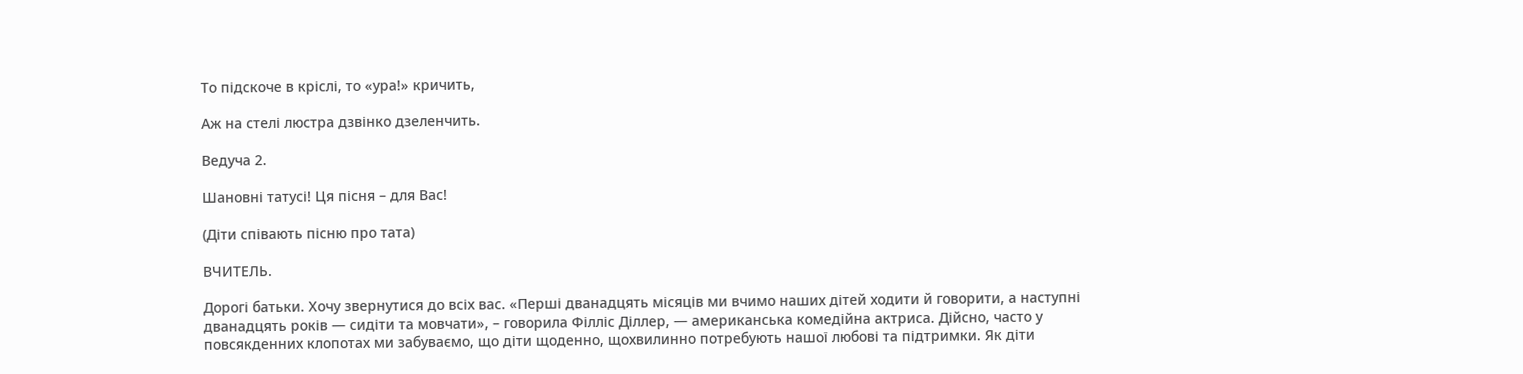То підскоче в кріслі, то «ура!» кричить,

Аж на стелі люстра дзвінко дзеленчить.

Ведуча 2.

Шановні татусі! Ця пісня – для Вас!

(Діти співають пісню про тата)

ВЧИТЕЛЬ.

Дорогі батьки. Хочу звернутися до всіх вас. «Перші дванадцять місяців ми вчимо наших дітей ходити й говорити, а наступні дванадцять років — сидіти та мовчати», – говорила Філліс Діллер, — американська комедійна актриса. Дійсно, часто у повсякденних клопотах ми забуваємо, що діти щоденно, щохвилинно потребують нашої любові та підтримки. Як діти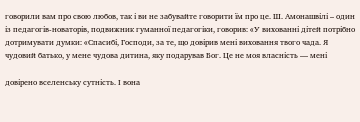говорили вам про свою любов, так і ви не забувайте говорити їм про це. Ш. Амонашвілі – один із педагогів-новаторів, подвижник гуманної педагогіки, говорив: «У вихованні дітей потрібно дотримувати думки: «Спасибі, Господи, за те, що довірив мені виховання твого чада. Я чудовий батько, у мене чудова дитина, яку подарував Бог. Це не моя власність — мені

довірено вселенську сутність. І вона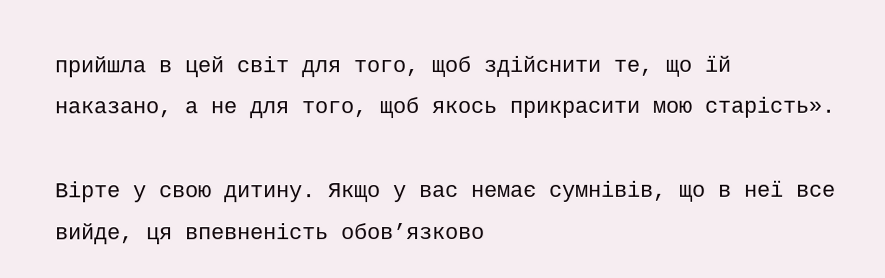прийшла в цей світ для того, щоб здійснити те, що їй наказано, а не для того, щоб якось прикрасити мою старість».

Вірте у свою дитину. Якщо у вас немає сумнівів, що в неї все вийде, ця впевненість обов’язково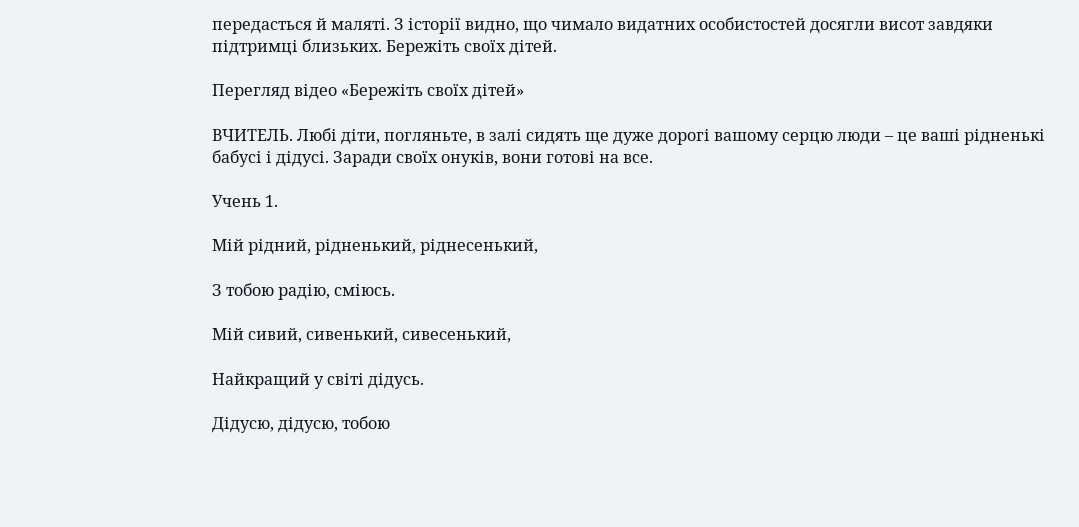передасться й маляті. З історії видно, що чимало видатних особистостей досягли висот завдяки підтримці близьких. Бережіть своїх дітей.

Перегляд відео «Бережіть своїх дітей»

ВЧИТЕЛЬ. Любі діти, погляньте, в залі сидять ще дуже дорогі вашому серцю люди – це ваші рідненькі бабусі і дідусі. Заради своїх онуків, вони готові на все.

Учень 1.

Мій рідний, рідненький, ріднесенький,

З тобою радію, сміюсь.

Мій сивий, сивенький, сивесенький,

Найкращий у світі дідусь.

Дідусю, дідусю, тобою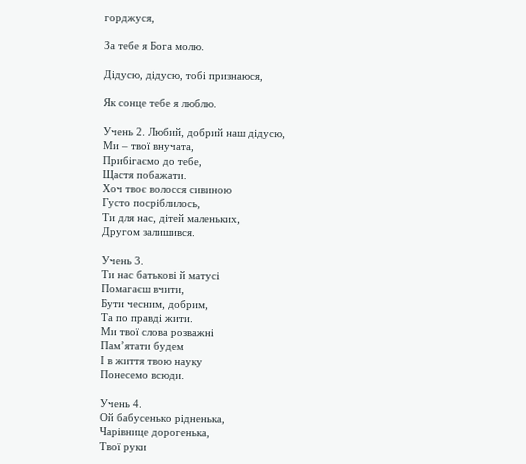горджуся,

За тебе я Бога молю.

Дідусю, дідусю, тобі признаюся,

Як сонце тебе я люблю.

Учень 2. Любий, добрий наш дідусю,
Ми – твої внучата,
Прибігаємо до тебе,
Щастя побажати.
Хоч твоє волосся сивиною
Густо посріблилось,
Ти для нас, дітей маленьких,
Другом залишився.

Учень 3.
Ти нас батькові й матусі
Помагаєш вчити,
Бути чесним, добрим,
Та по правді жити.
Ми твої слова розважні
Пам’ятати будем
І в життя твою науку
Понесемо всюди.

Учень 4.
Ой бабусенько рідненька,
Чарівнице дорогенька,
Твої руки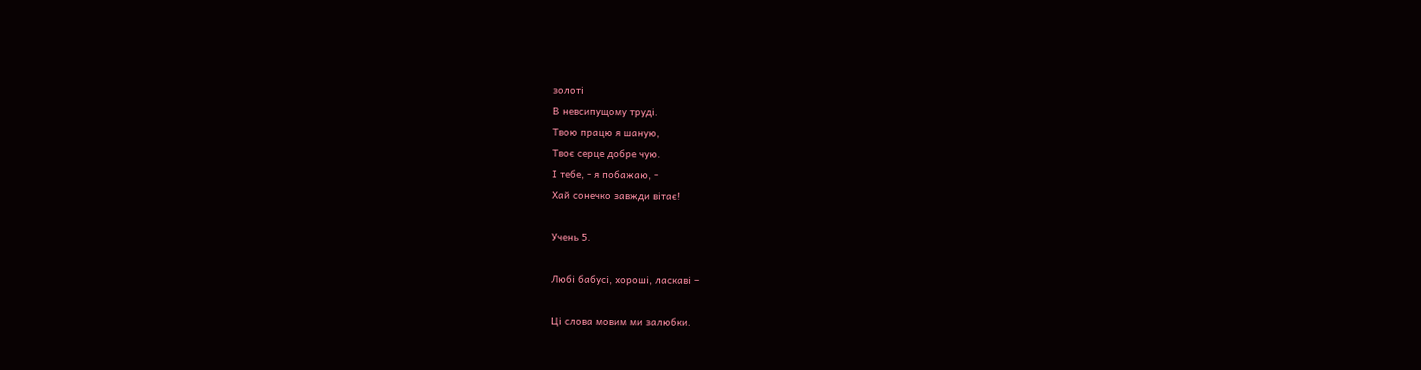золоті
В невсипущому труді.
Твою працю я шаную,
Твоє серце добре чую.
І тебе, - я побажаю, -
Хай сонечко завжди вітає!

Учень 5.

Любі бабусі, хороші, ласкаві –

Ці слова мовим ми залюбки.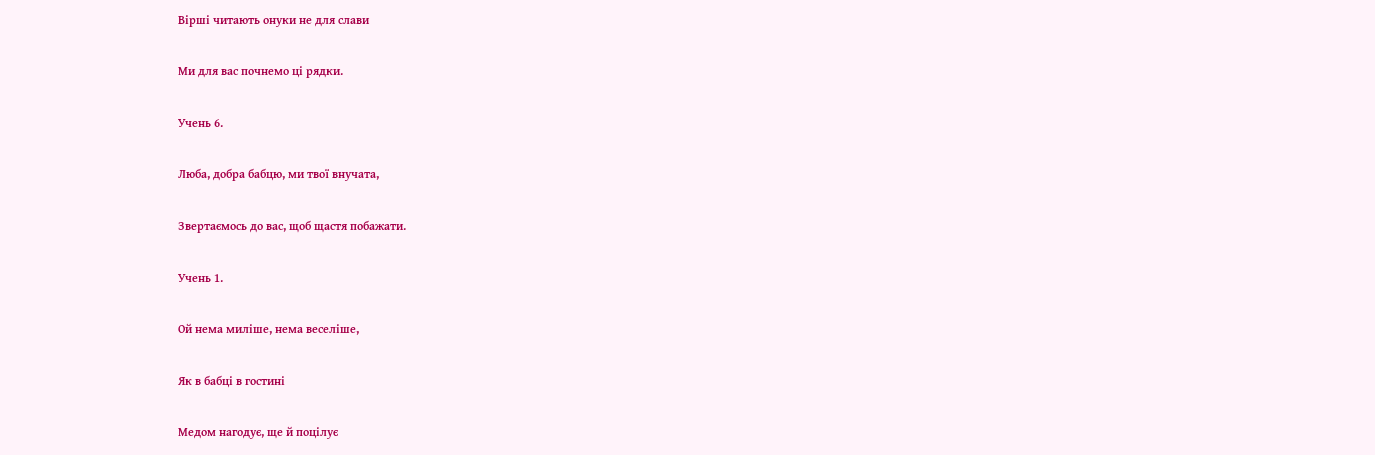Вірші читають онуки не для слави

Ми для вас почнемо ці рядки.

Учень 6.

Люба, добра бабцю, ми твої внучата,

Звертаємось до вас, щоб щастя побажати.

Учень 1.

Ой нема миліше, нема веселіше,

Як в бабці в гостині

Медом нагодує, ще й поцілує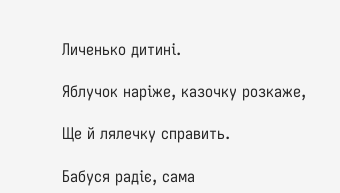Личенько дитині.

Яблучок наріже, казочку розкаже,

Ще й лялечку справить.

Бабуся радіє, сама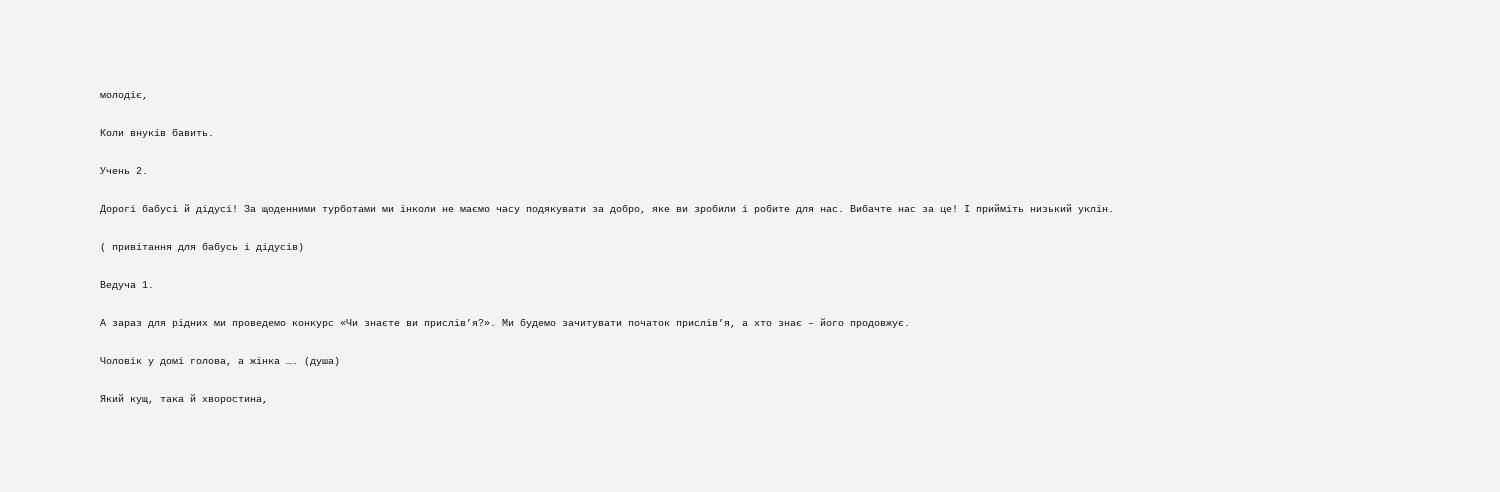молодіє,

Коли внуків бавить.

Учень 2.

Дорогі бабусі й дідусі! За щоденними турботами ми інколи не маємо часу подякувати за добро, яке ви зробили і робите для нас. Вибачте нас за це! І прийміть низький уклін.

( привітання для бабусь і дідусів)

Ведуча 1.

А зараз для рідних ми проведемо конкурс «Чи знаєте ви прислів’я?». Ми будемо зачитувати початок прислів’я, а хто знає – його продовжує.

Чоловік у домі голова, а жінка …. (душа)

Який кущ, така й хворостина,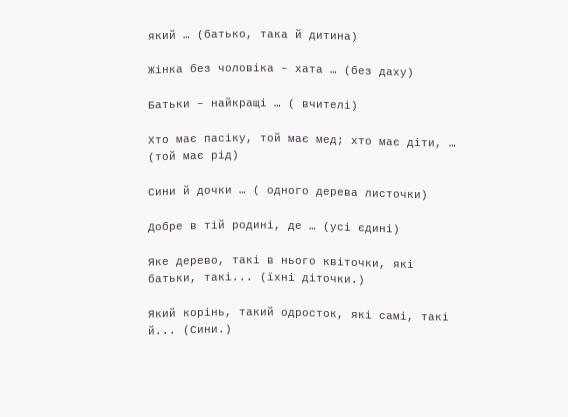який … (батько, така й дитина)

Жінка без чоловіка – хата … (без даху)

Батьки – найкращі … ( вчителі)

Хто має пасіку, той має мед; хто має діти, … (той має рід)

Сини й дочки … ( одного дерева листочки)

Добре в тій родині, де … (усі єдині)

Яке дерево, такі в нього квіточки, які батьки, такі... (їхні діточки.)

Який корінь, такий одросток, які самі, такі й... (Сини.)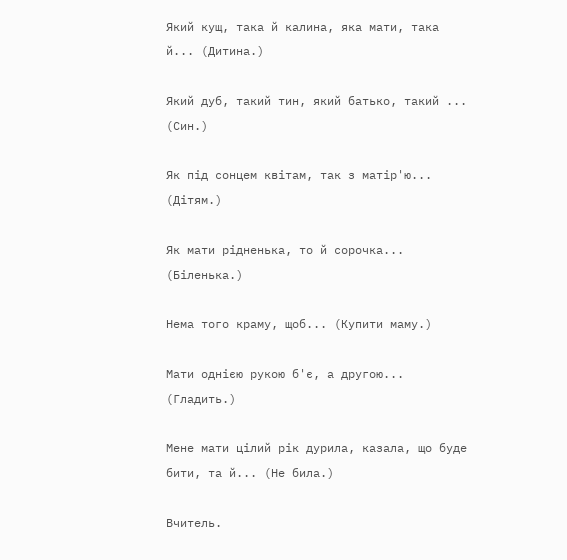Який кущ, така й калина, яка мати, така й... (Дитина.)

Який дуб, такий тин, який батько, такий ... (Син.)

Як під сонцем квітам, так з матір'ю... (Дітям.)

Як мати рідненька, то й сорочка... (Біленька.)

Нема того краму, щоб... (Купити маму.)

Мати однією рукою б'є, а другою... (Гладить.)

Мене мати цілий рік дурила, казала, що буде бити, та й... (Не била.)

Вчитель.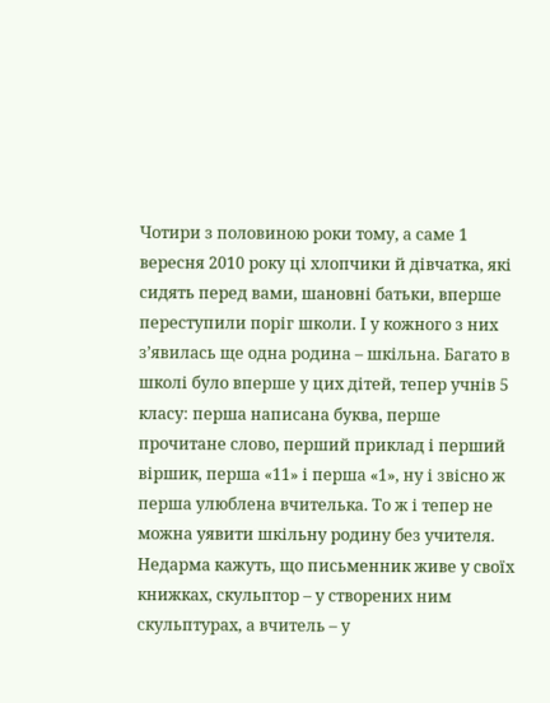Чотири з половиною роки тому, а саме 1 вересня 2010 року ці хлопчики й дівчатка, які сидять перед вами, шановні батьки, вперше переступили поріг школи. І у кожного з них з’явилась ще одна родина – шкільна. Багато в школі було вперше у цих дітей, тепер учнів 5 класу: перша написана буква, перше прочитане слово, перший приклад і перший віршик, перша «11» і перша «1», ну і звісно ж перша улюблена вчителька. То ж і тепер не можна уявити шкільну родину без учителя. Недарма кажуть, що письменник живе у своїх книжках, скульптор – у створених ним скульптурах, а вчитель – у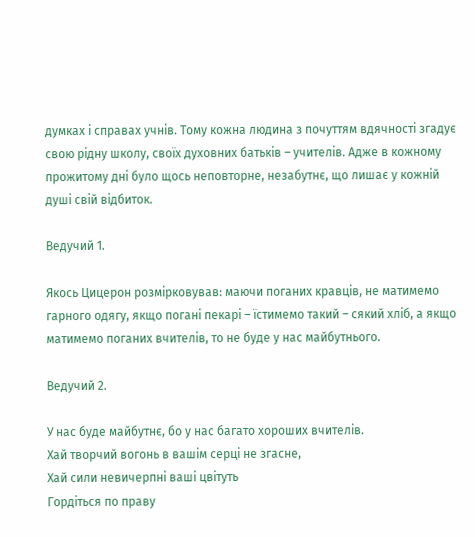думках і справах учнів. Тому кожна людина з почуттям вдячності згадує свою рідну школу, своїх духовних батьків – учителів. Адже в кожному прожитому дні було щось неповторне, незабутнє, що лишає у кожній душі свій відбиток.

Ведучий 1.

Якось Цицерон розмірковував: маючи поганих кравців, не матимемо гарного одягу, якщо погані пекарі – їстимемо такий – сякий хліб, а якщо матимемо поганих вчителів, то не буде у нас майбутнього.

Ведучий 2.

У нас буде майбутнє, бо у нас багато хороших вчителів.
Хай творчий вогонь в вашім серці не згасне,
Хай сили невичерпні ваші цвітуть
Гордіться по праву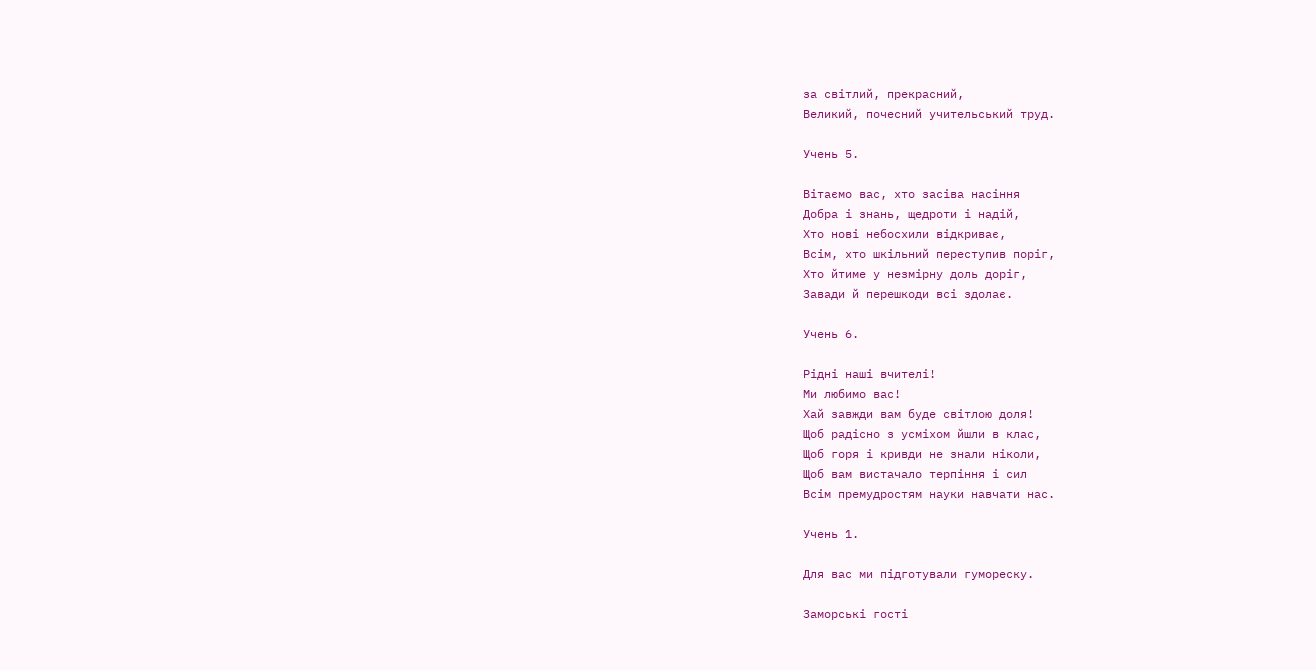за світлий, прекрасний,
Великий, почесний учительський труд.

Учень 5.

Вітаємо вас, хто засіва насіння
Добра і знань, щедроти і надій,
Хто нові небосхили відкриває,
Всім, хто шкільний переступив поріг,
Хто йтиме у незмірну доль доріг,
Завади й перешкоди всі здолає.

Учень 6.

Рідні наші вчителі!
Ми любимо вас!
Хай завжди вам буде світлою доля!
Щоб радісно з усміхом йшли в клас,
Щоб горя і кривди не знали ніколи,
Щоб вам вистачало терпіння і сил
Всім премудростям науки навчати нас.

Учень 1.

Для вас ми підготували гумореску.

Заморські гості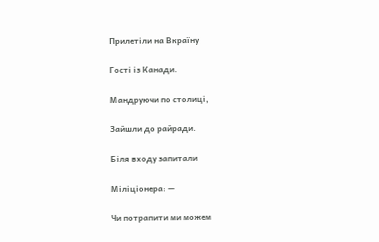Прилетіли на Вкраїну

Гості із Канади.

Мандруючи по столиці,

Зайшли до райради.

Біля входу запитали

Міліціонера: —

Чи потрапити ми можем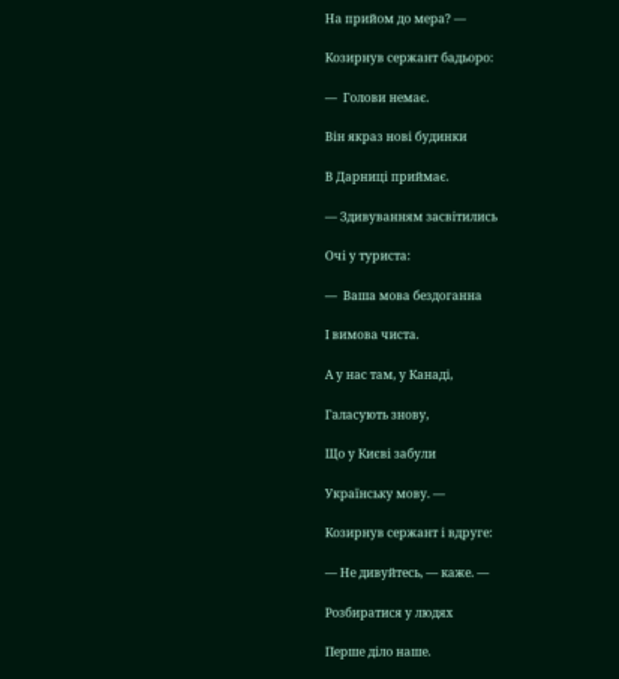На прийом до мера? —

Козирнув сержант бадьоро:

—  Голови немає.

Він якраз нові будинки

В Дарниці приймає.

— Здивуванням засвітились

Очі у туриста:

—  Ваша мова бездоганна

І вимова чиста.

А у нас там, у Канаді,

Галасують знову,

Що у Києві забули

Українську мову. —

Козирнув сержант і вдруге:

— Не дивуйтесь, — каже. —

Розбиратися у людях

Перше діло наше.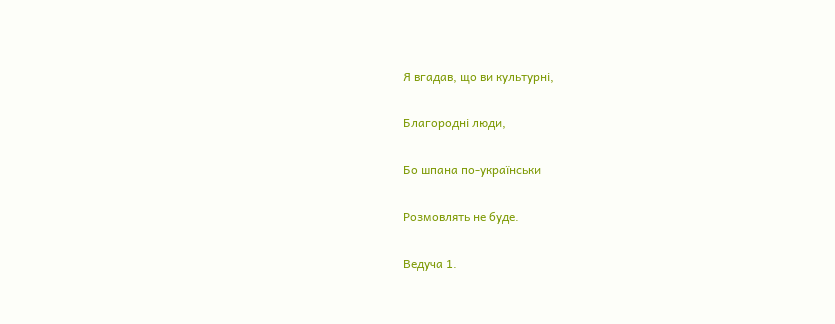Я вгадав, що ви культурні,

Благородні люди,

Бо шпана по-українськи

Розмовлять не буде.

Ведуча 1.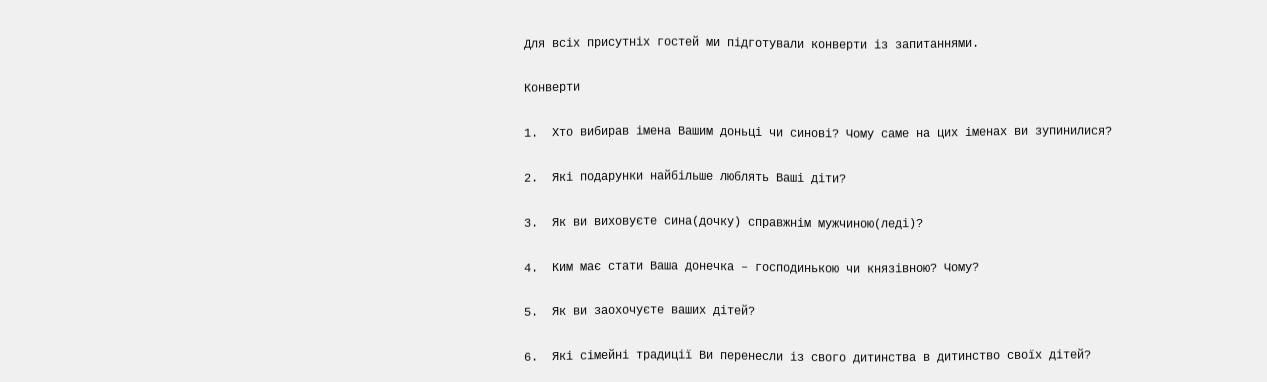Для всіх присутніх гостей ми підготували конверти із запитаннями.

Конверти

1.  Хто вибирав імена Вашим доньці чи синові? Чому саме на цих іменах ви зупинилися?

2.  Які подарунки найбільше люблять Ваші діти?

3.  Як ви виховуєте сина(дочку) справжнім мужчиною(леді)?

4.  Ким має стати Ваша донечка – господинькою чи князівною? Чому?

5.  Як ви заохочуєте ваших дітей?

6.  Які сімейні традиції Ви перенесли із свого дитинства в дитинство своїх дітей?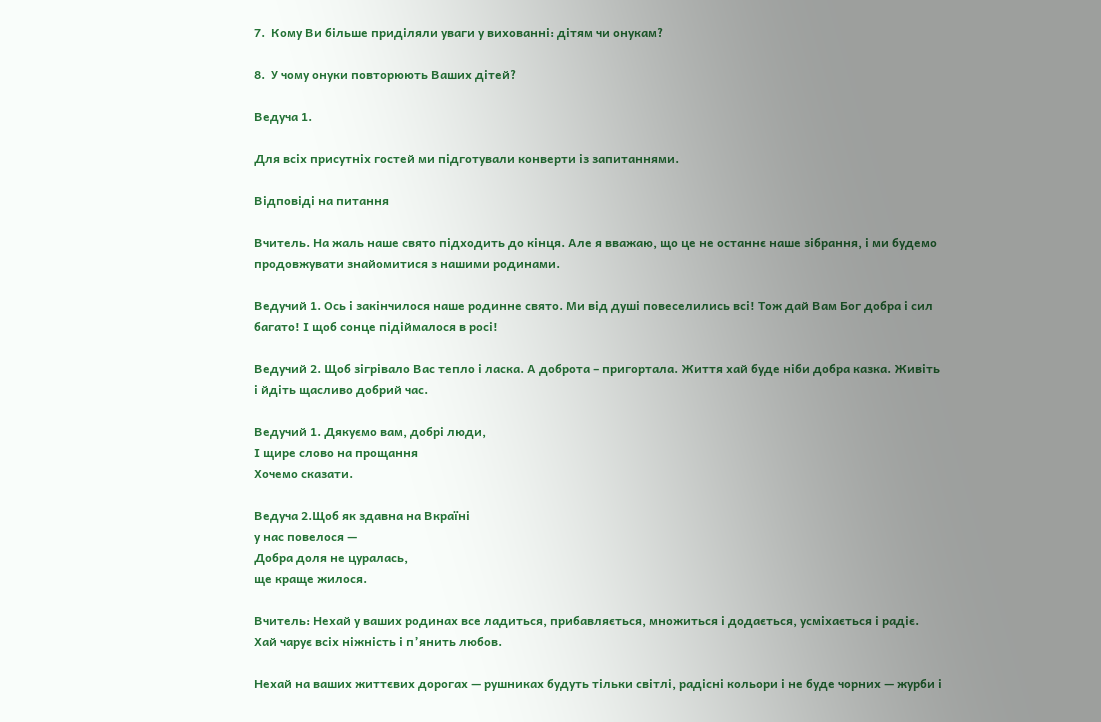7.  Кому Ви більше приділяли уваги у вихованні: дітям чи онукам?

8.  У чому онуки повторюють Ваших дітей?

Ведуча 1.

Для всіх присутніх гостей ми підготували конверти із запитаннями.

Відповіді на питання

Вчитель. На жаль наше свято підходить до кінця. Але я вважаю, що це не останнє наше зібрання, і ми будемо продовжувати знайомитися з нашими родинами.

Ведучий 1. Ось і закінчилося наше родинне свято. Ми від душі повеселились всі! Тож дай Вам Бог добра і сил багато! І щоб сонце підіймалося в росі!

Ведучий 2. Щоб зігрівало Вас тепло і ласка. А доброта – пригортала. Життя хай буде ніби добра казка. Живіть і йдіть щасливо добрий час.

Ведучий 1. Дякуємо вам, добрі люди,
І щире слово на прощання
Хочемо сказати.

Ведуча 2.Щоб як здавна на Вкраїні
у нас повелося —
Добра доля не цуралась,
ще краще жилося.

Вчитель: Нехай у ваших родинах все ладиться, прибавляється, множиться і додається, усміхається і радіє. Хай чарує всіх ніжність і п’янить любов.

Нехай на ваших життєвих дорогах — рушниках будуть тільки світлі, радісні кольори і не буде чорних — журби і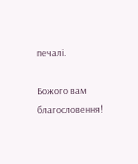печалі.

Божого вам благословення!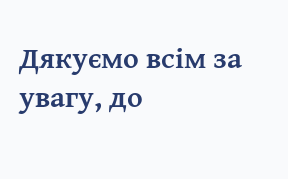Дякуємо всім за увагу, до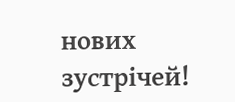нових зустрічей!